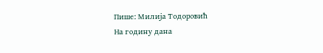Пише: Милија Тодоровић
На годину дана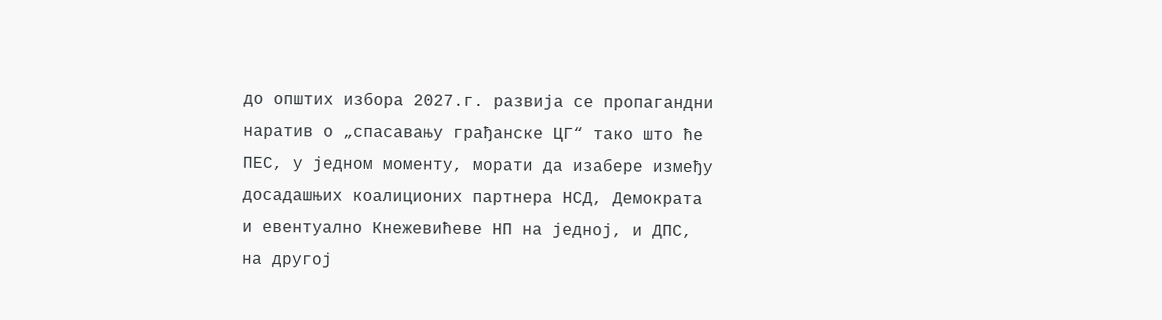до општих избора 2027.г. развија се пропагандни наратив о „спасавању грађанске ЦГ“ тако што ће ПЕС, у једном моменту, морати да изабере између досадашњих коалиционих партнера НСД, Демократа и евентуално Кнежевићеве НП на једној, и ДПС, на другој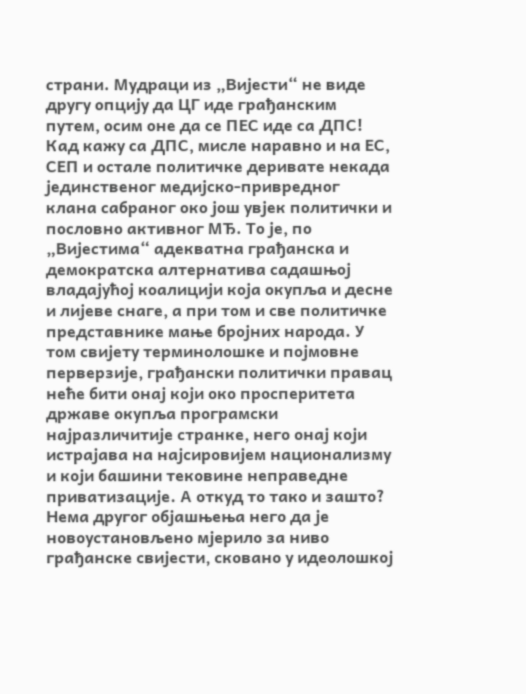страни. Мудраци из „Вијести“ не виде другу опцију да ЦГ иде грађанским путем, осим оне да се ПЕС иде са ДПС! Кад кажу са ДПС, мисле наравно и на ЕС, СЕП и остале политичке деривате некада јединственог медијско-привредног клана сабраног око још увјек политички и пословно активног МЂ. То је, по „Вијестима“ адекватна грађанска и демократска алтернатива садашњој владајућој коалицији која окупља и десне и лијеве снаге, а при том и све политичке представнике мање бројних народа. У том свијету терминолошке и појмовне перверзије, грађански политички правац неће бити онај који око просперитета државе окупља програмски најразличитије странке, него онај који истрајава на најсировијем национализму и који башини тековине неправедне приватизације. А откуд то тако и зашто?
Нема другог објашњења него да је новоустановљено мјерило за ниво грађанске свијести, сковано у идеолошкој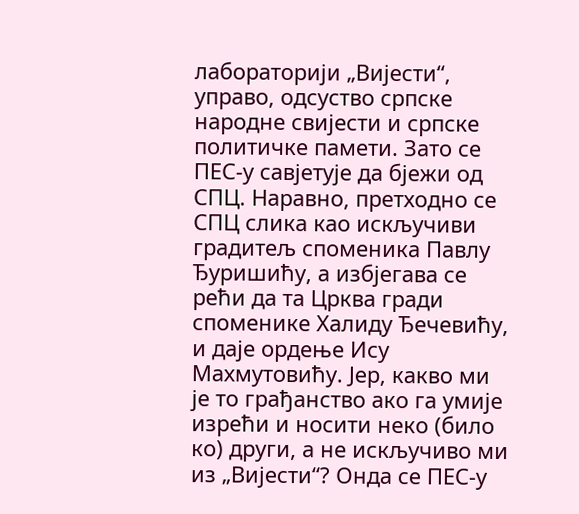лабораторији „Вијести“, управо, одсуство српске народне свијести и српске политичке памети. Зато се ПЕС-у савјетује да бјежи од СПЦ. Наравно, претходно се СПЦ слика као искључиви градитељ споменика Павлу Ђуришићу, а избјегава се рећи да та Црква гради споменике Халиду Ђечевићу, и даје ордење Ису Махмутовићу. Јер, какво ми је то грађанство ако га умије изрећи и носити неко (било ко) други, а не искључиво ми из „Вијести“? Онда се ПЕС-у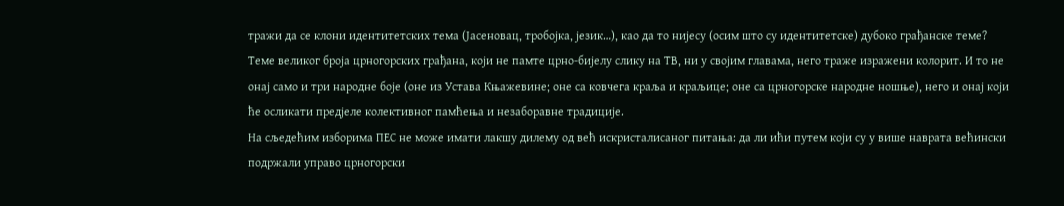тражи да се клони идентитетских тема (Јасеновац, тробојка, језик…), као да то нијесу (осим што су идентитетске) дубоко грађанске теме? Теме великог броја црногорских грађана, који не памте црно-бијелу слику на ТВ, ни у својим главама, него траже изражени колорит. И то не онај само и три народне боје (оне из Устава Књажевине; оне са ковчега краља и краљице; оне са црногорске народне ношње), него и онај који ће осликати предјеле колективног памћења и незаборавне традиције.
На сљедећим изборима ПЕС не може имати лакшу дилему од већ искристалисаног питања: да ли ићи путем који су у више наврата већински подржали управо црногорски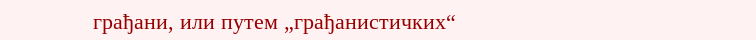грађани, или путем „грађанистичких“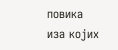повика иза којих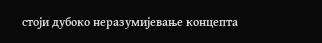стоји дубоко неразумијевање концепта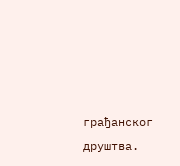грађанског друштва.